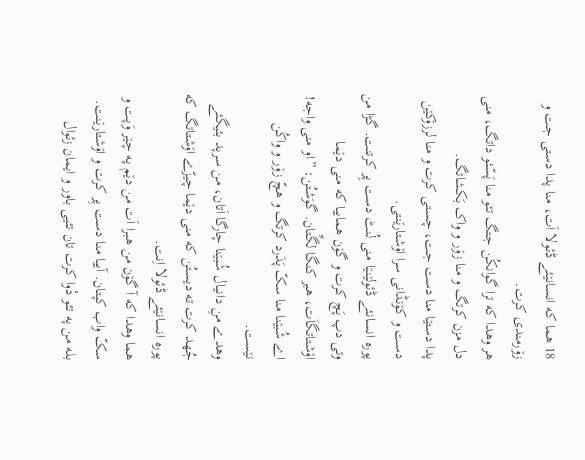18 هما که انسانێئے ڈئولا اَت، منا پدا دستی جت و زۆرمندی کرت.
هر وهدا که ترا گوانکُن جتگ تئو منا پَسّئو داتگ، منی دل مزن کرتگ و منا زۆر و واک بَکشاتگ.
پدا دستێا منا دست جت، چستی کرت و منا لرزۆکێن دست و کۆنڈانی سرا اۆشتارێنتی.
پوره انسانئے ڈئولێنێا منی لُنٹ دست پِر کرتنت. گڑا من وتی دپ پَچ کرت و گۆن هماییا که منی دێما اۆشتاتگاَت، هبر کنگا لگِّتان. گوَشتُن: ”او منی واجه! اے شُبێنا منا سکّ پَدَرد کرتگ و هچّ زۆر و واکُن نێست.
وهدے منِ دانیال شُبێنا چارگا اَتان، من سرپد بئیگئے جُهد کرت ته دیستُن که منی دێما چیزّے اۆشتاتگ که پوره انسانێئے ڈئولا اِنت.
هما وهدا که آ گۆن من هبرا اَت من دێم په چێر وَپت و سکّ واب کپتان. آییا منا دست پِر کرت و اۆشتارێنت.
بله من په تئو دْوا کرت تان تئیی باور و ایمان زئوال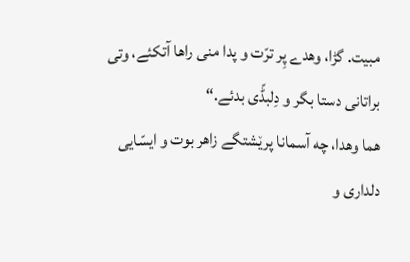مبیت. گڑا، وهدے پِر ترّت و پدا منی راها آتکئے، وتی براتانی دستا بگر و دِلبڈّی بدئے.“
هما وهدا، چه آسمانا پرێشتگے زاهر بوت و ایسّایی دلداری و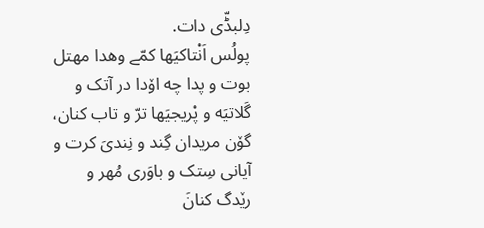دِلبڈّی دات.
پولُس اَنْتاکیَها کمّے وهدا مهتل بوت و پدا چه اۆدا در آتک و گَلاتیَه و پْریجیَها ترّ و تاب کنان، گۆن مریدان گِند و نِندیَ کرت و آیانی سِتک و باوَری مُهر و رێدگ کنانَ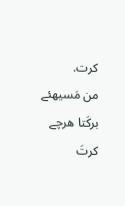کرت.
من مَسیهئے برکَتا هرچے کرتَ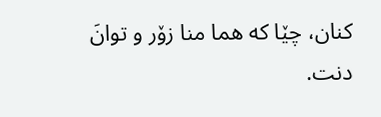کنان، چێا که هما منا زۆر و توانَ دنت.